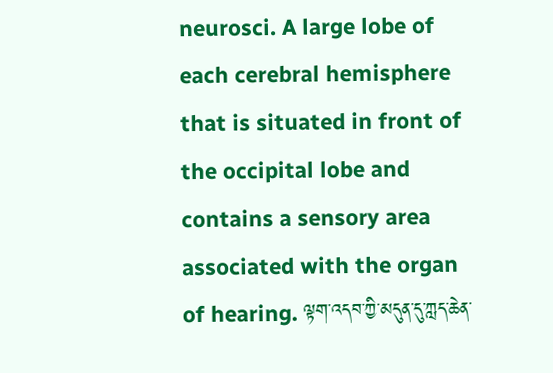neurosci. A large lobe of each cerebral hemisphere that is situated in front of the occipital lobe and contains a sensory area associated with the organ of hearing. ལྟག་འདབ་ཀྱི་མདུན་དུ་ཀླད་ཆེན་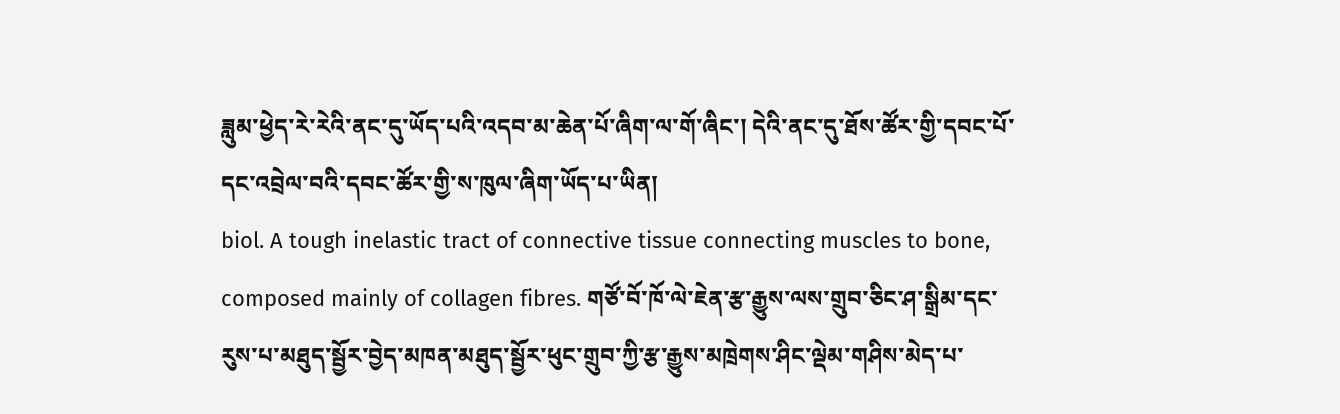ཟླུམ་ཕྱེད་རེ་རེའི་ནང་དུ་ཡོད་པའི་འདབ་མ་ཆེན་པོ་ཞིག་ལ་གོ་ཞིང་། དེའི་ནང་དུ་ཐོས་ཚོར་གྱི་དབང་པོ་དང་འབྲེལ་བའི་དབང་ཚོར་གྱི་ས་ཁུལ་ཞིག་ཡོད་པ་ཡིན།
biol. A tough inelastic tract of connective tissue connecting muscles to bone, composed mainly of collagen fibres. གཙོ་བོ་ཁོ་ལེ་ཇེན་རྩ་རྒྱུས་ལས་གྲུབ་ཅིང་ཤ་སྒྲིམ་དང་རུས་པ་མཐུད་སྦྱོར་བྱེད་མཁན་མཐུད་སྦྱོར་ཕུང་གྲུབ་ཀྱི་རྩ་རྒྱུས་མཁྲེགས་ཤིང་ལྡེམ་གཤིས་མེད་པ་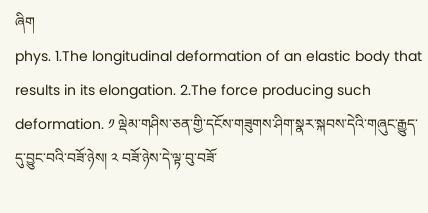ཞིག
phys. 1.The longitudinal deformation of an elastic body that results in its elongation. 2.The force producing such deformation. ༡ ལྡེམ་གཤིས་ཅན་གྱི་དངོས་གཟུགས་ཤིག་སྣར་སྐབས་དེའི་གཞུང་རྒྱུད་དུ་བྱུང་བའི་བཟོ་ཉེས། ༢ བཟོ་ཉེས་དེ་ལྟ་བུ་བཟོ་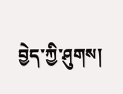བྱེད་ཀྱི་ཤུགས།